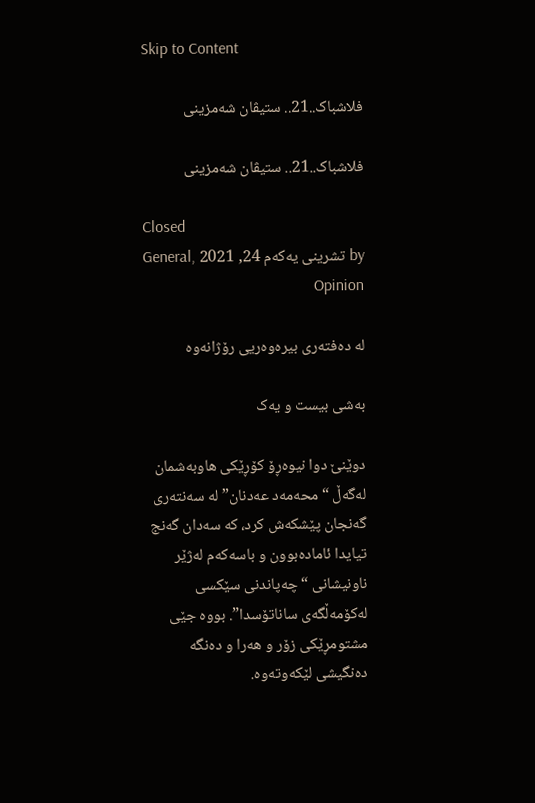Skip to Content

فلاشباک..21.. ستیڤان شەمزینی

فلاشباک..21.. ستیڤان شەمزینی

Closed
by تشرینی یه‌كه‌م 24, 2021 General, Opinion

لە دەفتەری بیرەوەریی رۆژانەوە

بەشی بیست و یەک

دوێنێ دوا نیوەڕۆ کۆڕێکی هاوبەشمان لەگەڵ “محەمەد عەدنان” لە سەنتەری گەنجان پێشکەش کرد، کە سەدان گەنج تیایدا ئامادەبوون و باسەکەم لەژێر ناونیشانی “چەپاندنی سێکسی لەکۆمەڵگەی ساناتۆسدا”. بووە جێی مشتومڕێکی زۆر و هەرا و دەنگە دەنگیشی لێکەوتەوە.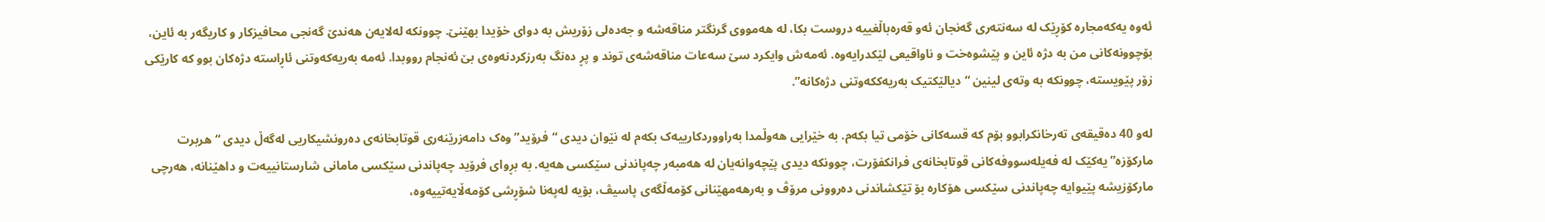ئەوە یەکەمجارە کۆڕێک لە سەنتەری گەنجان ئەو قەرەباڵغییە دروست بکا، لە هەمووی گرنگتر مناقەشە و جەدەلی زۆریش بە دوای خۆیدا بهێنێ. چوونکە لەلایەن هەندێ گەنجی محافیزکار و کاریگەر بە ئاین، بۆچوونەکانی من بە دژە ئاین و پێشوەخت و ناواقیعی لێکدرایەوە. ئەمەش وایکرد سێ سەعات مناقەشەی توند و پڕ دەنگ بەرزکردنەوەی بێ ئەنجام رووبدا. ئەمە بەریەکەوتنی ئاڕاستە دژەکان بوو کە کارێکی زۆر پێویستە، چوونکە بە وتەی لینین “دیالێکتیک بەریەککەوتنی دژەکانە”.

لەو 40 دەقیقەی تەرخانکرابوو بۆم کە قسەکانی خۆمی تیا بکەم. بە خێرایی هەوڵمدا بەراووردکارییەک بکەم لە نێوان دیدی “فرۆید” وەک دامەزرێنەری قوتابخانەی دەرونشیکاریی لەگەڵ دیدی “هربرت مارکۆزە” یەکێک لە فەیلەسووفەکانی قوتابخانەی فرانکفۆرت، چوونکە دیدی پێچەوانەیان لە هەمبەر چەپاندنی سێکسی هەیە. بە بڕوای فرۆید چەپاندنی سێکسی مامانی شارستانییەت و داهێنانە، هەرچی مارکۆزیشە پێیوایە چەپاندنی سێکسی هۆکارە بۆ تێکشاندنی دەروونی مرۆڤ و بەرهەمهێنانی کۆمەڵگەی پاسیڤ، بۆیە لەپەنا شۆڕشی کۆمەڵایەتییەوە،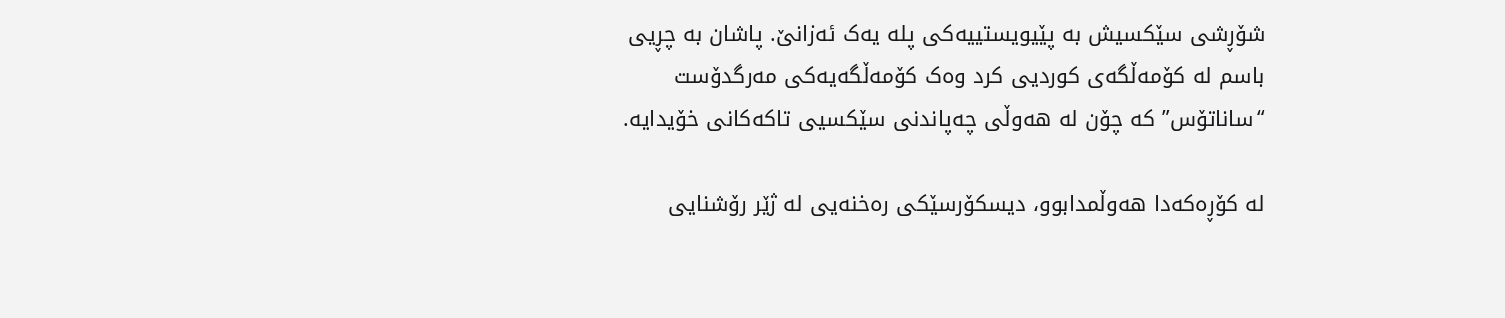شۆڕشی سێکسیش بە پێیویستییەکی پلە یەک ئەزانێ. پاشان بە چڕیی باسم لە کۆمەڵگەی کوردیی کرد وەک کۆمەڵگەیەکی مەرگدۆست “ساناتۆس” کە چۆن لە هەوڵی چەپاندنی سێکسیی تاکەکانی خۆیدایە.

لە کۆڕەکەدا هەوڵمدابوو، دیسکۆرسێکی رەخنەیی لە ژێر رۆشنایی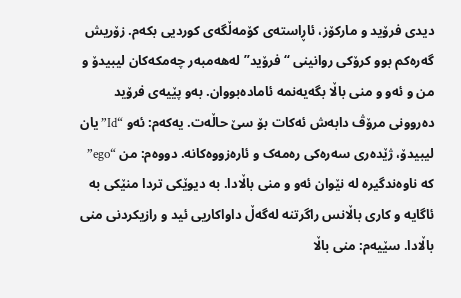دیدی فرۆید و مارکۆز، ئاڕاستەی کۆمەڵگەی کوردیی بکەم. زۆریش گەرەکم بوو کرۆکی روانینی “فرۆید” لەهەمبەر چەمکەکان لیبیدۆ و من و ئەو و منی باڵا بگەیەنمە ئامادەبووان. بەو پێیەی فرۆید دەروونی مرۆڤ دابەش ئەکات بۆ سێ حاڵەت. یەکەم: ئەو “Id” یان لیبیدۆ، ژێدەری سەرەکی رەمەک و ئارەزووەکانە. دووەم: من “ego” کە ناوەندگیرە لە نێوان ئەو و منی باڵادا. بە دیوێکی تردا منێکی بە ئاگایە و کاری باڵانس راگرتنە لەگەڵ داواکاریی ئید و رازیکردنی منی باڵادا. سێیەم: منی باڵا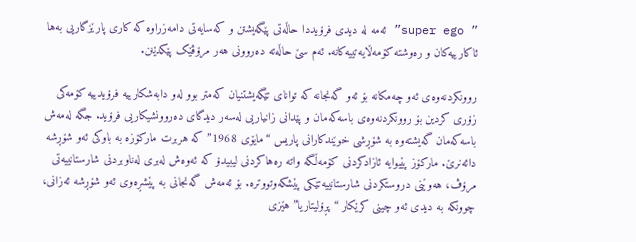” super ego” ئەمە لە دیدی فرۆیددا حاڵەتی پێگەیشتن و کەسایەتی دامەزراوە کە کاری پارێزگاریی بەها ئاکارییەکان و رەوشتە کۆمەڵایەتییەکانە. ئەم سێ حاڵەتە دەروونی هەر مرۆڤێک پێکدێنن.

روونکردنەوەی ئەو چەمکانە بۆ ئەو گەنجانە کە توانای تێگەیشتنیان کەمتر بوو لەو دابەشکارییە فرۆیدییە کۆمەکی زۆری کردین بۆ روونکردنەوەی باسەکەمان و پێدانی زانیاریی لەسەر دیدگای دەروونشیکاریی فرۆید. جگە لەمەش باسەکەمان گەیشتەوە بە شۆڕشی خوێندکارانی پاریس “مایۆی 1968” کە هربرت مارکۆزە بە باوکی ئەو شۆڕشە دائەنرێ. مارکۆز پێیوایە ئازادکردنی کۆمەڵگە واتە رەهاکردنی لیبیدۆ کە ئەوەش لەبری لەناوبردنی شارستانییەتی مرۆڤ، هەوێنی دروستکردنی شارستانییەتێکی پێشکەوتووترە. بۆ ئەمەش گەنجانی بە پێشڕەوی ئەو شۆڕشە ئەزانی، چوونکە بە دیدی ئەو چینی کرێکار “پڕۆلیتاریا” هێزی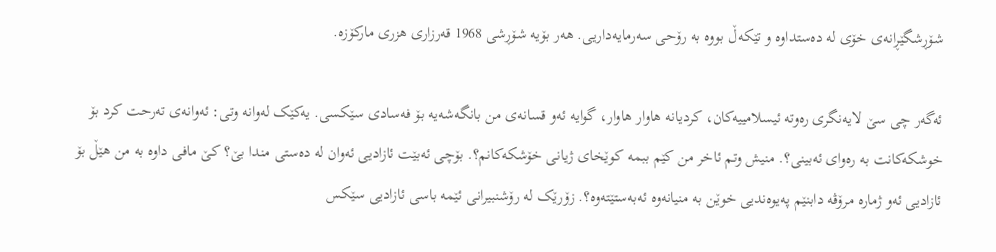شۆڕشگێڕانەی خۆی لە دەستداوە و تێکەڵ بووە بە رۆحی سەرمایەداریی. هەر بۆیە شۆڕشی 1968 قەرزاری هزری مارکۆزە.

ئەگەر چی سێ لایەنگری رەوتە ئیسلامییەکان، کردیانە هاوار هاوار، گوایە ئەو قسانەی من بانگەشەیە بۆ فەسادی سێکسی. یەکێک لەوانە وتی: ئەوانەی تەرحت کرد بۆ خوشکەکانت بە رەوای ئەبینی؟. منیش وتم ئاخر من کێم ببمە کوێخای ژیانی خۆشکەکانم؟. بۆچی ئەبێت ئازادیی ئەوان لە دەستی مندا بێ؟ کێ مافی داوە بە من هێڵ بۆ ئازادیی ئەو ژمارە مرۆڤە دابنێم پەیوەندیی خوێن بە منیانەوە ئەبەستێتەوە؟. زۆرێک لە رۆشنبیرانی ئێمە باسی ئازادیی سێکس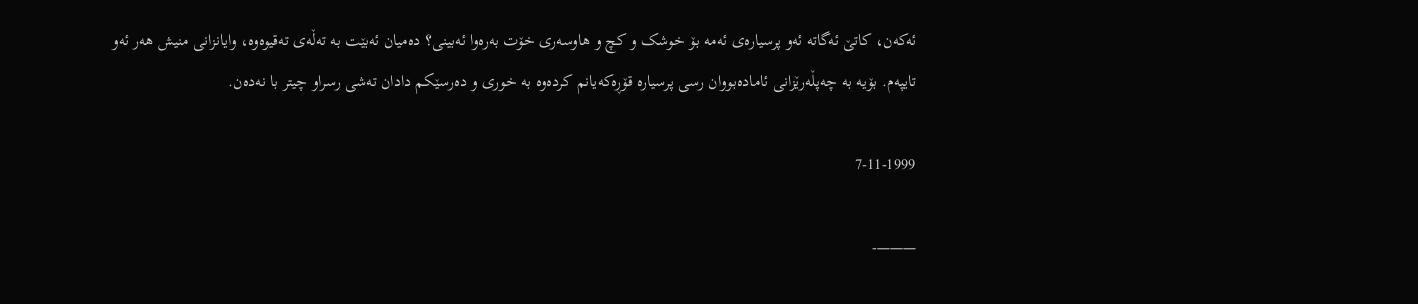ئەکەن، کاتێ ئەگاتە ئەو پرسیارەی ئەمە بۆ خوشک و کچ و هاوسەری خۆت بەرەوا ئەبینی؟ دەمیان ئەبێت بە تەڵەی تەقیوەوە، وایانزانی منیش هەر ئەو تایپەم. بۆیە بە چەپڵەرێزانی ئامادەبووان رسی پرسیارە قۆڕەکەیانم کردەوە بە خوری و دەرسێکم دادان تەشی رسراو چیتر با نەدەن.

7-11-1999

———-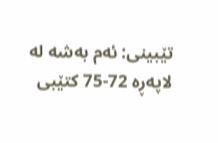تێبینی: ئەم بەشە لە لاپەڕە 72-75 کتێبی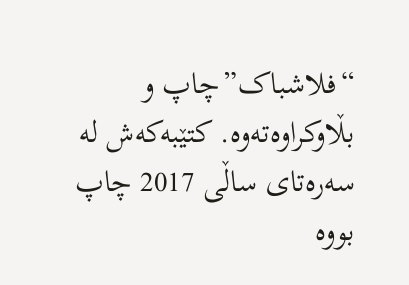“فلاشباک”چاپ و بڵاوکراوەتەوە. کتێبەکەش لە سەرەتای ساڵی 2017 چاپ بووە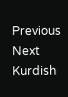Previous
Next
Kurdish